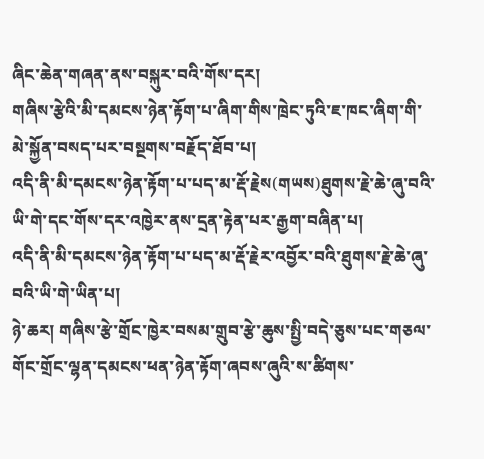ཞིང་ཆེན་གཞན་ནས་བསྐུར་བའི་གོས་དར།
གཞིས་རྩེའི་མི་དམངས་ཉེན་རྟོག་པ་ཞིག་གིས་ཁྲེང་ཏུའི་ཇ་ཁང་ཞིག་གི་མེ་སྐྱོན་བསད་པར་བསྔགས་བརྗོད་ཐོབ་པ།
འདི་ནི་མི་དམངས་ཉེན་རྟོག་པ་པད་མ་རྡོ་རྗེས(གཡས)ཐུགས་རྗེ་ཆེ་ཞུ་བའི་ཡི་གེ་དང་གོས་དར་འཁྱེར་ནས་དྲན་རྟེན་པར་རྒྱག་བཞིན་པ།
འདི་ནི་མི་དམངས་ཉེན་རྟོག་པ་པད་མ་རྡོ་རྗེར་འབྱོར་བའི་ཐུགས་རྗེ་ཆེ་ཞུ་བའི་ཡི་གེ་ཡིན་པ།
ཉེ་ཆར། གཞིས་རྩེ་གྲོང་ཁྱེར་བསམ་གྲུབ་རྩེ་ཆུས་སྤྱི་བདེ་ཅུས་པང་གཅལ་གོང་གྲོང་ལྷན་དམངས་ཕན་ཉེན་རྟོག་ཞབས་ཞུའི་ས་ཚིགས་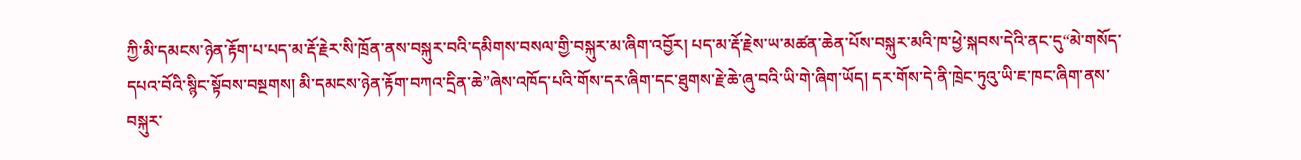ཀྱི་མི་དམངས་ཉེན་རྟོག་པ་པད་མ་རྡོ་རྗེར་སི་ཁྲོན་ནས་བསྐུར་བའི་དམིགས་བསལ་གྱི་བསྐུར་མ་ཞིག་འབྱོར། པད་མ་རྡོ་རྗེས་ཡ་མཚན་ཆེན་པོས་བསྐུར་མའི་ཁ་ཕྱེ་སྐབས་དེའི་ནང་དུ“མེ་གསོད་དཔའ་བོའི་སྙིང་སྟོབས་བསྔགས། མི་དམངས་ཉེན་རྟོག་བཀའ་དྲིན་ཆེ”ཞེས་འཁོད་པའི་གོས་དར་ཞིག་དང་ཐུགས་རྗེ་ཆེ་ཞུ་བའི་ཡི་གེ་ཞིག་ཡོད། དར་གོས་དེ་ནི་ཁྲེང་ཏུའུ་ཡི་ཇ་ཁང་ཞིག་ནས་བསྐུར་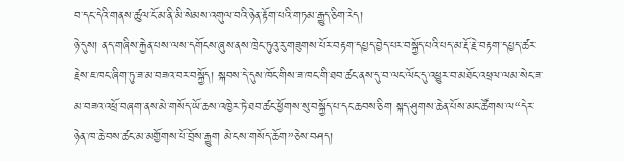བ་དང་དེའི་གནས་ཚུལ་ངོ་མ་ནི་མི་སེམས་འགུལ་བའི་ཉེན་རྟོག་པའི་གཏམ་རྒྱུད་ཅིག་རེད།
ཉེ་དུས། ནད་གཞིས་རྐྱེན་པས་ལས་དགོངས་ཞུས་ནས་ཁྲེང་ཏུའུ་རུ་གཟུགས་པོར་བརྟག་དཔྱད་བྱེད་པར་བསྐྱོད་པའི་པད་མ་རྡོ་རྗེ་བརྟག་དཔྱད་ཚར་རྗེས་ཇ་ཁང་ཞིག་ཏུ་ཟ་མ་བཟའ་བར་བསྐྱོད། སྐབས་དེ་དུས་ཁོང་གིས་ཟ་ཁང་གི་ཐབ་ཚང་ནས་དུ་བ་ལང་ལོང་དུ་འཕྱུར་བ་མཐོང་འཕྲལ་ལམ་སེང་ཟ་མ་བཟའ་འཕྲོ་བཞག་ནས་མེ་གསོད་ཡོ་ཆས་འཁྱེར་ཏེ་ཐབ་ཚང་ཕྱོགས་སུ་བསྐྱོད་པ་དང་ཆབས་ཅིག སྐད་ཤུགས་ཆེན་པོས་མང་ཚོགས་ལ“དེར་ཉེན་ཁ་ཆེ་བས་ཚང་མ་མགྱོགས་པོ་བྲོས་རྒྱུག མེ་ངས་གསོད་ཆོག”ཅེས་བཤད།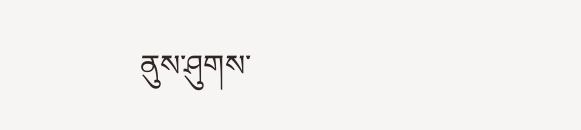ནུས་ཤུགས་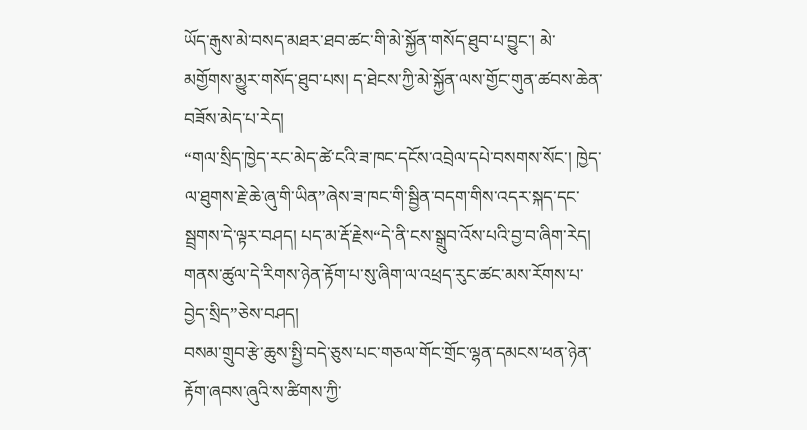ཡོད་རྒུས་མེ་བསད་མཐར་ཐབ་ཚང་གི་མེ་སྐྱོན་གསོད་ཐུབ་པ་བྱུང་། མེ་མགྱོགས་མྱུར་གསོད་ཐུབ་པས། ད་ཐེངས་ཀྱི་མེ་སྐྱོན་ལས་གྱོང་གུན་ཚབས་ཆེན་བཟོས་མེད་པ་རེད།
“གལ་སྲིད་ཁྱེད་རང་མེད་ཚེ་ངའི་ཟ་ཁང་དངོས་འབྲེལ་དཔེ་བསགས་སོང་། ཁྱེད་ལ་ཐུགས་རྗེ་ཆེ་ཞུ་གི་ཡིན”ཞེས་ཟ་ཁང་གི་སྦྱིན་བདག་གིས་འདར་སྐད་དང་སྦྲགས་དེ་ལྟར་བཤད། པད་མ་རྡོ་རྗེས“དེ་ནི་ངས་སྒྲུབ་འོས་པའི་བྱ་བ་ཞིག་རེད། གནས་ཚུལ་དེ་རིགས་ཉེན་རྟོག་པ་སུ་ཞིག་ལ་འཕྲད་རུང་ཚང་མས་རོགས་པ་བྱེད་སྲིད”ཅེས་བཤད།
བསམ་གྲུབ་རྩེ་ཆུས་སྤྱི་བདེ་ཅུས་པང་གཅལ་གོང་གྲོང་ལྷན་དམངས་ཕན་ཉེན་རྟོག་ཞབས་ཞུའི་ས་ཚིགས་ཀྱི་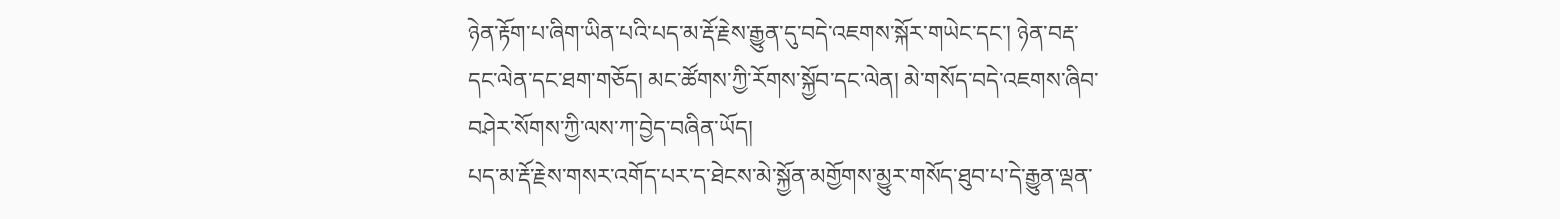ཉེན་རྟོག་པ་ཞིག་ཡིན་པའི་པད་མ་རྡོ་རྗེས་རྒྱུན་དུ་བདེ་འཇགས་སྐོར་གཡེང་དང་། ཉེན་བརྡ་དང་ལེན་དང་ཐག་གཅོད། མང་ཚོགས་ཀྱི་རོགས་སྐྱོབ་དང་ལེན། མེ་གསོད་བདེ་འཇགས་ཞིབ་བཤེར་སོགས་ཀྱི་ལས་ཀ་བྱེད་བཞིན་ཡོད།
པད་མ་རྡོ་རྗེས་གསར་འགོད་པར་ད་ཐེངས་མེ་སྐྱོན་མགྱོགས་མྱུར་གསོད་ཐུབ་པ་དེ་རྒྱུན་ལྡན་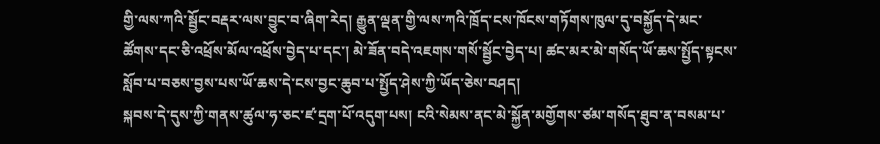གྱི་ལས་ཀའི་སྦྱོང་བརྡར་ལས་བྱུང་བ་ཞིག་རེད། རྒྱུན་ལྡན་གྱི་ལས་ཀའི་ཁྲོད་ངས་ཁོངས་གཏོགས་ཁུལ་དུ་བསྐྱོད་དེ་མང་ཚོགས་དང་ཅི་འཕྲོས་མོལ་འཕྲོས་བྱེད་པ་དང་། མེ་ཟོན་བདེ་འཇགས་གསོ་སྦྱོང་བྱེད་པ། ཚང་མར་མེ་གསོད་ཡོ་ཆས་སྤྱོད་སྟངས་སློབ་པ་བཅས་བྱས་པས་ཡོ་ཆས་དེ་ངས་བྱང་ཆུབ་པ་སྤྱོད་ཤེས་ཀྱི་ཡོད་ཅེས་བཤད།
སྐབས་དེ་དུས་ཀྱི་གནས་ཚུལ་ཧ་ཅང་ཛ་དྲག་པོ་འདུག་པས། ངའི་སེམས་ནང་མེ་སྐྱོན་མགྱོགས་ཙམ་གསོད་ཐུབ་ན་བསམ་པ་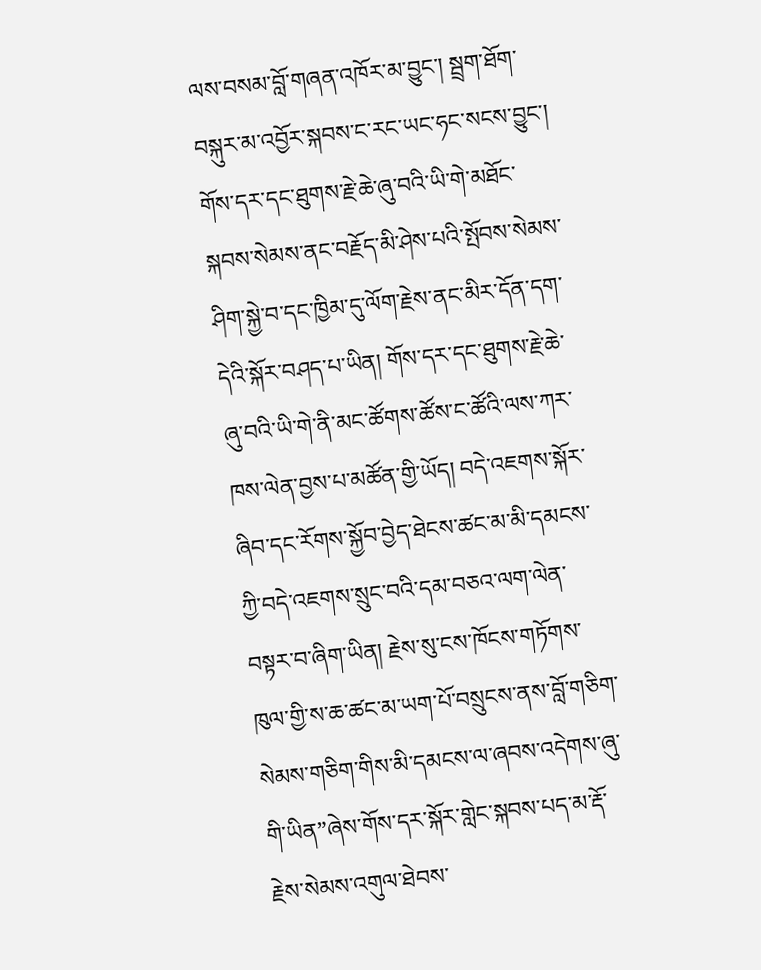ལས་བསམ་བློ་གཞན་འཁོར་མ་བྱུང་། སྦྲག་ཐོག་བསྐུར་མ་འབྱོར་སྐབས་ང་རང་ཡང་ཧང་སངས་བྱུང་། གོས་དར་དང་ཐུགས་རྗེ་ཆེ་ཞུ་བའི་ཡི་གེ་མཐོང་སྐབས་སེམས་ནང་བརྗོད་མི་ཤེས་པའི་སྤོབས་སེམས་ཤིག་སྐྱེ་བ་དང་ཁྱིམ་དུ་ལོག་རྗེས་ནང་མིར་དོན་དག་དེའི་སྐོར་བཤད་པ་ཡིན། གོས་དར་དང་ཐུགས་རྗེ་ཆེ་ཞུ་བའི་ཡི་གེ་ནི་མང་ཚོགས་ཚོས་ང་ཚོའི་ལས་ཀར་ཁས་ལེན་བྱས་པ་མཚོན་གྱི་ཡོད། བདེ་འཇགས་སྐོར་ཞིབ་དང་རོགས་སྐྱོབ་བྱེད་ཐེངས་ཚང་མ་མི་དམངས་ཀྱི་བདེ་འཇགས་སྲུང་བའི་དམ་བཅའ་ལག་ལེན་བསྟར་བ་ཞིག་ཡིན། རྗེས་སུ་ངས་ཁོངས་གཏོགས་ཁུལ་གྱི་ས་ཆ་ཚང་མ་ཡག་པོ་བསྲུངས་ནས་བློ་གཅིག་སེམས་གཅིག་གིས་མི་དམངས་ལ་ཞབས་འདེགས་ཞུ་གི་ཡིན”ཞེས་གོས་དར་སྐོར་གླེང་སྐབས་པད་མ་རྡོ་རྗེས་སེམས་འགུལ་ཐེབས་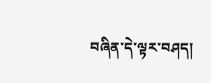བཞིན་དེ་ལྟར་བཤད།